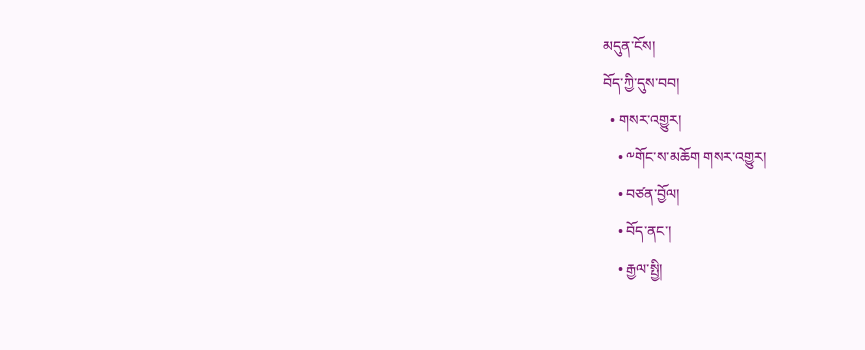མདུན་ངོས།
བོད་ཀྱི་དུས་བབ།
  • གསར་འགྱུར།
    • ༸གོང་ས་མཆོག གསར་འགྱུར།
    • བཙན་བྱོལ།
    • བོད་ནང་།
    • རྒྱལ་སྤྱི།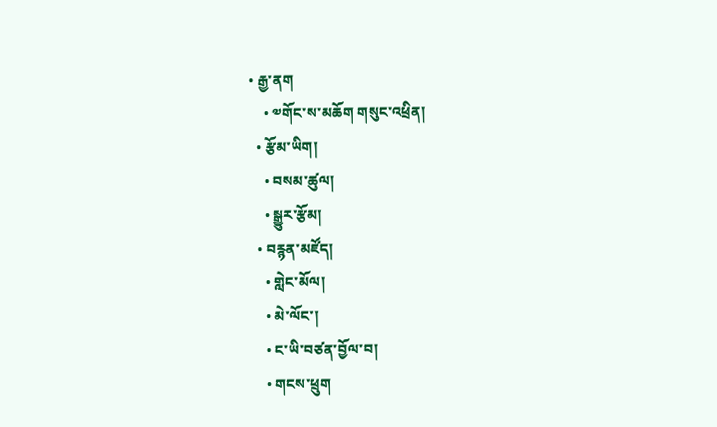• རྒྱ་ནག
    • ༧གོང་ས་མཆོག གསུང་འཕྲིན།
  • རྩོམ་ཡིག།
    • བསམ་ཚུལ།
    • སྒྱུར་རྩོམ།
  • བརྙན་མཛོད།
    • གླེང་མོལ།
    • མེ་ལོང་།
    • ང་ཡི་བཙན་བྱོལ་བ།
    • གངས་ཕྲུག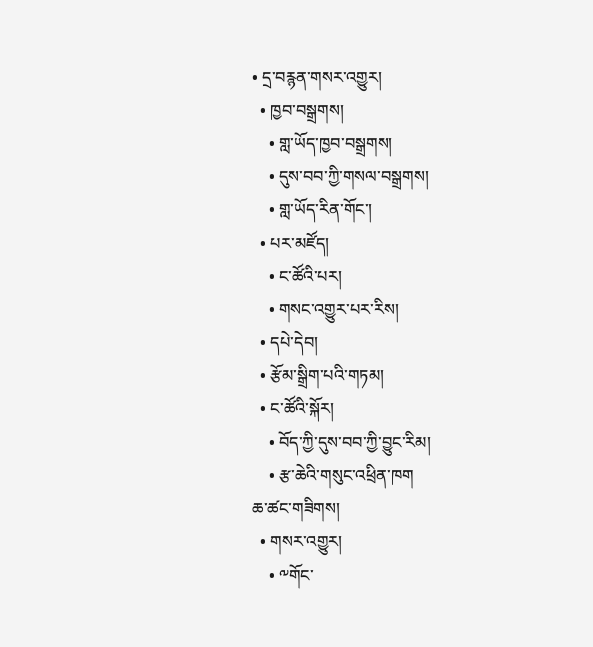• དྲ་བརྙན་གསར་འགྱུར།
  • ཁྱབ་བསྒྲགས།
    • གླ་ཡོད་ཁྱབ་བསྒྲགས།
    • དུས་བབ་ཀྱི་གསལ་བསྒྲགས།
    • གླ་ཡོད་རིན་གོང་།
  • པར་མཛོད།
    • ང་ཚོའི་པར།
    • གསང་འགྱུར་པར་རིས།
  • དཔེ་དེབ།
  • རྩོམ་སྒྲིག་པའི་གཏམ།
  • ང་ཚོའི་སྐོར།
    • བོད་ཀྱི་དུས་བབ་ཀྱི་བྱུང་རིམ།
    • རྩ་ཆེའི་གསུང་འཕྲིན་ཁག
ཆ་ཚང་གཟིགས།
  • གསར་འགྱུར།
    • ༸གོང་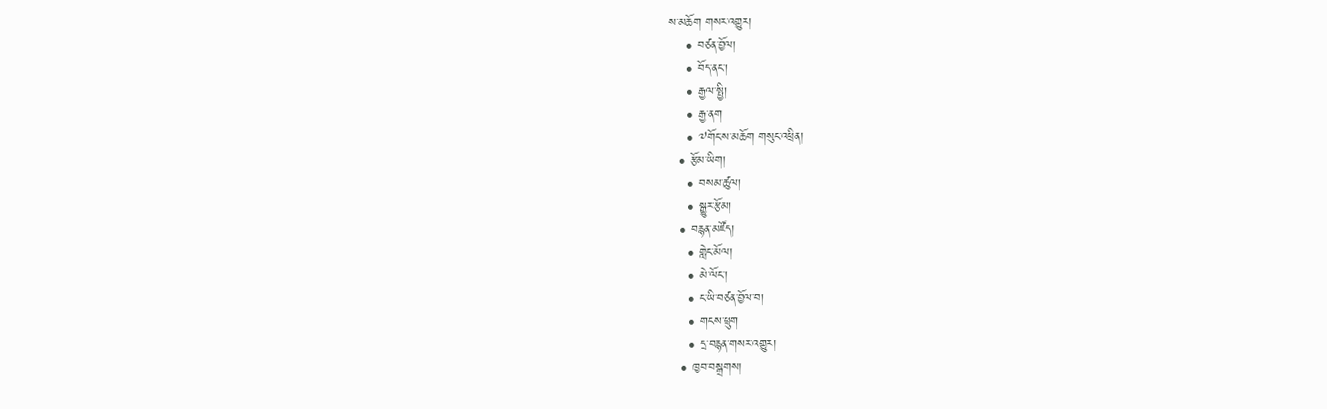ས་མཆོག གསར་འགྱུར།
    • བཙན་བྱོལ།
    • བོད་ནང་།
    • རྒྱལ་སྤྱི།
    • རྒྱ་ནག
    • ༧གོང་ས་མཆོག གསུང་འཕྲིན།
  • རྩོམ་ཡིག།
    • བསམ་ཚུལ།
    • སྒྱུར་རྩོམ།
  • བརྙན་མཛོད།
    • གླེང་མོལ།
    • མེ་ལོང་།
    • ང་ཡི་བཙན་བྱོལ་བ།
    • གངས་ཕྲུག
    • དྲ་བརྙན་གསར་འགྱུར།
  • ཁྱབ་བསྒྲགས།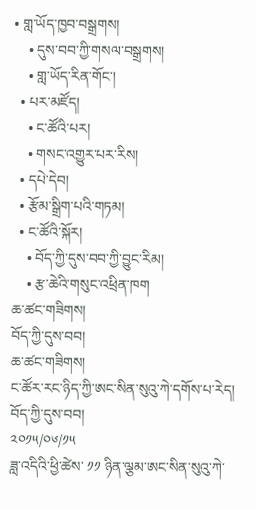• གླ་ཡོད་ཁྱབ་བསྒྲགས།
    • དུས་བབ་ཀྱི་གསལ་བསྒྲགས།
    • གླ་ཡོད་རིན་གོང་།
  • པར་མཛོད།
    • ང་ཚོའི་པར།
    • གསང་འགྱུར་པར་རིས།
  • དཔེ་དེབ།
  • རྩོམ་སྒྲིག་པའི་གཏམ།
  • ང་ཚོའི་སྐོར།
    • བོད་ཀྱི་དུས་བབ་ཀྱི་བྱུང་རིམ།
    • རྩ་ཆེའི་གསུང་འཕྲིན་ཁག
ཆ་ཚང་གཟིགས།
བོད་ཀྱི་དུས་བབ།
ཆ་ཚང་གཟིགས།
ང་ཚོར་རང་ཉིད་ཀྱི་ཨང་སིན་སུའུ་ཀེ་དགོས་པ་རེད།
བོད་ཀྱི་དུས་བབ།
༢༠༡༥/༠༦/༡༥
ཟླ་འདིའི་ཕྱི་ཚེས་ ༡༡ ཉིན་ལྕམ་ཨང་སིན་སུའུ་ཀེ་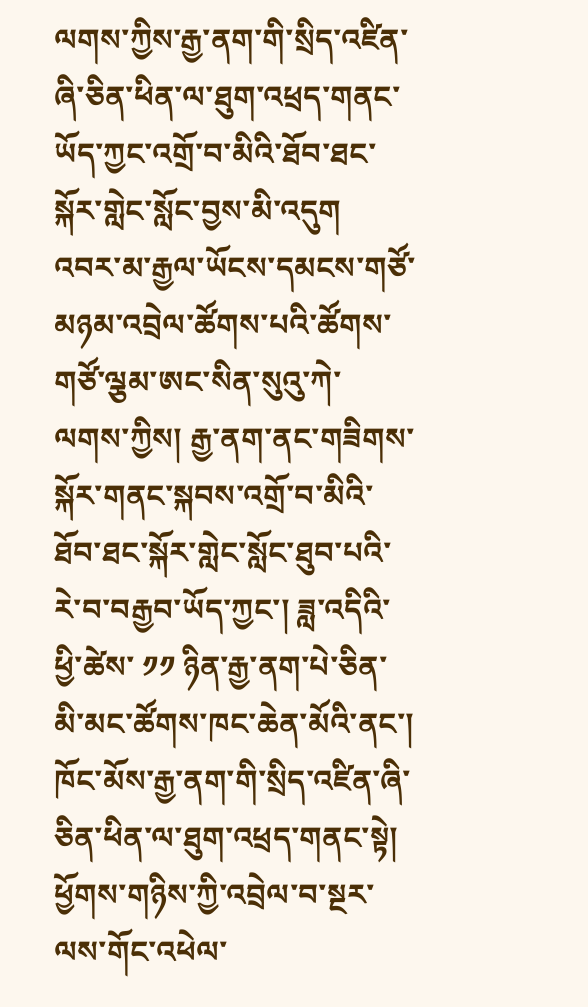ལགས་ཀྱིས་རྒྱ་ནག་གི་སྲིད་འཛིན་ཞི་ཅིན་ཕིན་ལ་ཐུག་འཕྲད་གནང་ཡོད་ཀྱང་འགྲོ་བ་མིའི་ཐོབ་ཐང་སྐོར་གླེང་སློང་བྱས་མི་འདུག
འབར་མ་རྒྱལ་ཡོངས་དམངས་གཙོ་མཉམ་འབྲེལ་ཚོགས་པའི་ཚོགས་གཙོ་ལྕམ་ཨང་སིན་སུའུ་ཀེ་ལགས་ཀྱིས། རྒྱ་ནག་ནང་གཟིགས་སྐོར་གནང་སྐབས་འགྲོ་བ་མིའི་ཐོབ་ཐང་སྐོར་གླེང་སློང་ཐུབ་པའི་རེ་བ་བརྒྱབ་ཡོད་ཀྱང་། ཟླ་འདིའི་ཕྱི་ཚེས་ ༡༡ ཉིན་རྒྱ་ནག་པེ་ཅིན་མི་མང་ཚོགས་ཁང་ཆེན་མོའི་ནང་། ཁོང་མོས་རྒྱ་ནག་གི་སྲིད་འཛིན་ཞི་ཅིན་ཕིན་ལ་ཐུག་འཕྲད་གནང་སྟེ། ཕྱོགས་གཉིས་ཀྱི་འབྲེལ་བ་སྔར་ལས་གོང་འཕེལ་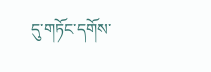དུ་གཏོང་དགོས་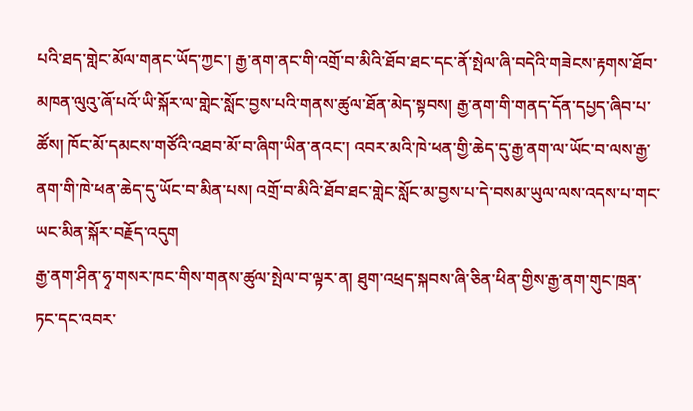པའི་ཐད་གླེང་མོལ་གནང་ཡོད་ཀྱང་། རྒྱ་ནག་ནང་གི་འགྲོ་བ་མིའི་ཐོབ་ཐང་དང་ནོ་སྤེལ་ཞི་བདེའི་གཟེངས་རྟགས་ཐོབ་མཁན་ལུའུ་ཞོ་པའོ་ཡི་སྐོར་ལ་གླེང་སློང་བྱས་པའི་གནས་ཚུལ་ཐོན་མེད་སྟབས། རྒྱ་ནག་གི་གནད་དོན་དཔྱད་ཞིབ་པ་ཚོས། ཁོང་མོ་དམངས་གཙོའི་འཐབ་མོ་བ་ཞིག་ཡིན་ནའང་། འབར་མའི་ཁེ་ཕན་གྱི་ཆེད་དུ་རྒྱ་ནག་ལ་ཡོང་བ་ལས་རྒྱ་ནག་གི་ཁེ་ཕན་ཆེད་དུ་ཡོང་བ་མིན་པས། འགྲོ་བ་མིའི་ཐོབ་ཐང་གླེང་སློང་མ་བྱས་པ་དེ་བསམ་ཡུལ་ལས་འདས་པ་གང་ཡང་མིན་སྐོར་བརྗོད་འདུག
རྒྱ་ནག་ཤིན་ཧྭ་གསར་ཁང་གིས་གནས་ཚུལ་སྤེལ་བ་ལྟར་ན། ཐུག་འཕྲད་སྐབས་ཞི་ཅིན་ཕིན་གྱིས་རྒྱ་ནག་གུང་ཁྲན་ཏང་དང་འབར་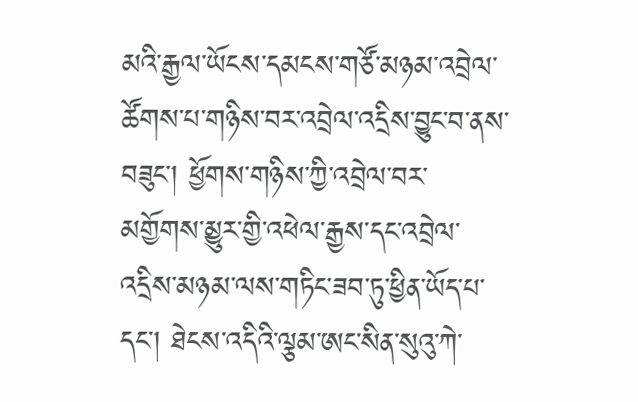མའི་རྒྱལ་ཡོངས་དམངས་གཙོ་མཉམ་འབྲེལ་ཚོགས་པ་གཉིས་བར་འབྲེལ་འདྲིས་བྱུང་བ་ནས་བཟུང་། ཕྱོགས་གཉིས་ཀྱི་འབྲེལ་བར་མགྱོགས་མྱུར་གྱི་འཕེལ་རྒྱས་དང་འབྲེལ་འདྲིས་མཉམ་ལས་གཏིང་ཟབ་ཏུ་ཕྱིན་ཡོད་པ་དང་། ཐེངས་འདིའི་ལྕམ་ཨང་སིན་སུའུ་ཀེ་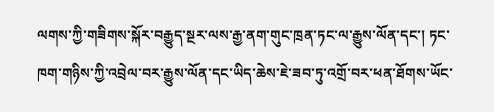ལགས་ཀྱི་གཟིགས་སྐོར་བརྒྱུད་སྔར་ལས་རྒྱ་ནག་གུང་ཁྲན་ཏང་ལ་རྒྱུས་ལོན་དང་། ཏང་ཁག་གཉིས་ཀྱི་འབྲེལ་བར་རྒྱུས་ལོན་དང་ཡིད་ཆེས་ཇེ་ཟབ་ཏུ་འགྲོ་བར་ཕན་ཐོགས་ཡོང་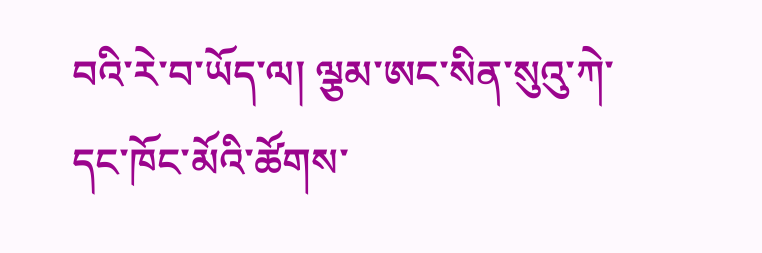བའི་རེ་བ་ཡོད་ལ། ལྕམ་ཨང་སིན་སུའུ་ཀེ་དང་ཁོང་མོའི་ཚོགས་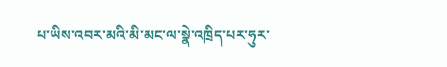པ་ཡིས་འབར་མའི་མི་མང་ལ་སྣེ་འཁྲིད་པར་ཧུར་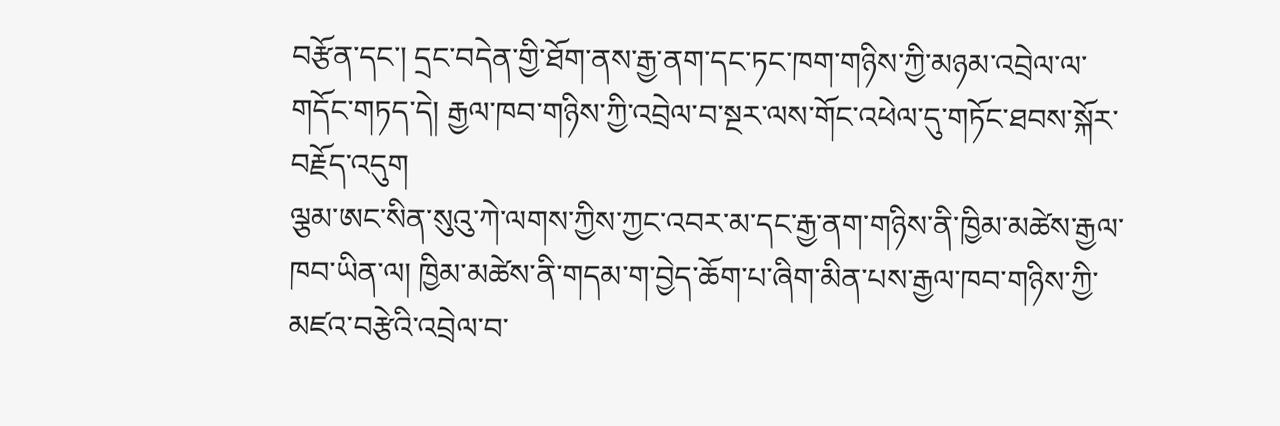བརྩོན་དང་། དྲང་བདེན་གྱི་ཐོག་ནས་རྒྱ་ནག་དང་ཏང་ཁག་གཉིས་ཀྱི་མཉམ་འབྲེལ་ལ་གདོང་གཏད་དེ། རྒྱལ་ཁབ་གཉིས་ཀྱི་འབྲེལ་བ་སྔར་ལས་གོང་འཕེལ་དུ་གཏོང་ཐབས་སྐོར་བརྗོད་འདུག
ལྕམ་ཨང་སིན་སུའུ་ཀེ་ལགས་ཀྱིས་ཀྱང་འབར་མ་དང་རྒྱ་ནག་གཉིས་ནི་ཁྱིམ་མཚེས་རྒྱལ་ཁབ་ཡིན་ལ། ཁྱིམ་མཚེས་ནི་གདམ་ག་བྱེད་ཆོག་པ་ཞིག་མིན་པས་རྒྱལ་ཁབ་གཉིས་ཀྱི་མཛའ་བརྩེའི་འབྲེལ་བ་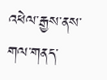འཕེལ་རྒྱས་ནས་གལ་གནད་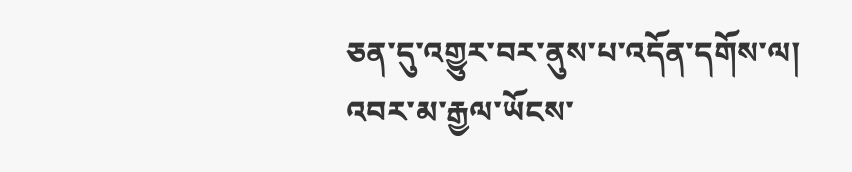ཅན་དུ་འགྱུར་བར་ནུས་པ་འདོན་དགོས་ལ། འབར་མ་རྒྱལ་ཡོངས་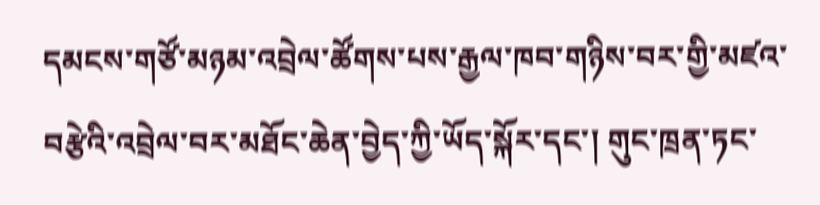དམངས་གཙོ་མཉམ་འབྲེལ་ཚོགས་པས་རྒྱལ་ཁབ་གཉིས་བར་གྱི་མཛའ་བརྩེའི་འབྲེལ་བར་མཐོང་ཆེན་བྱེད་ཀྱི་ཡོད་སྐོར་དང་། གུང་ཁྲན་ཏང་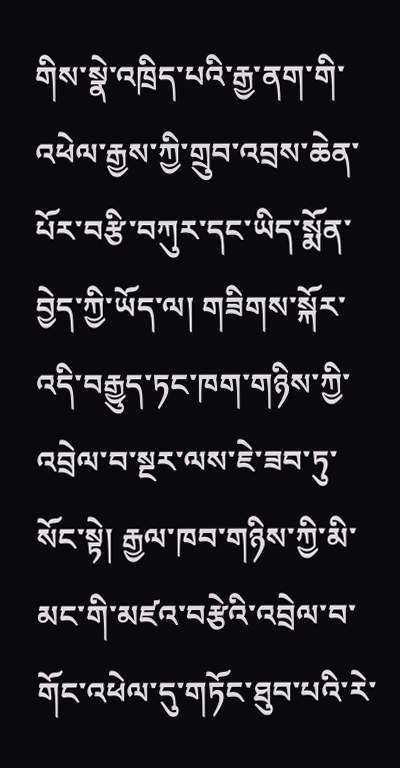གིས་སྣེ་འཁྲིད་པའི་རྒྱ་ནག་གི་འཕེལ་རྒྱས་ཀྱི་གྲུབ་འབྲས་ཆེན་པོར་བརྩི་བཀུར་དང་ཡིད་སྨོན་བྱེད་ཀྱི་ཡོད་ལ། གཟིགས་སྐོར་འདི་བརྒྱུད་ཏང་ཁག་གཉིས་ཀྱི་འབྲེལ་བ་སྔར་ལས་ཇེ་ཟབ་ཏུ་སོང་སྟེ། རྒྱལ་ཁབ་གཉིས་ཀྱི་མི་མང་གི་མཛའ་བརྩེའི་འབྲེལ་བ་གོང་འཕེལ་དུ་གཏོང་ཐུབ་པའི་རེ་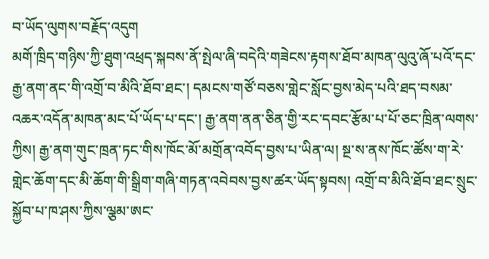བ་ཡོད་ལུགས་བརྗོད་འདུག
མགོ་ཁྲིད་གཉིས་ཀྱི་ཐུག་འཕྲད་སྐབས་ནོ་སྤེལ་ཞི་བདེའི་གཟེངས་རྟགས་ཐོབ་མཁན་ལུའུ་ཞོ་པའོ་དང་རྒྱ་ནག་ནང་གི་འགྲོ་བ་མིའི་ཐོབ་ཐང་། དམངས་གཙོ་བཅས་གླེང་སློང་བྱས་མེད་པའི་ཐད་བསམ་འཆར་འདོན་མཁན་མང་པོ་ཡོད་པ་དང་། རྒྱ་ནག་ནན་ཅིན་གྱི་རང་དབང་རྩོམ་པ་པོ་ཅང་ཁྲིན་ལགས་ཀྱིས། རྒྱ་ནག་གུང་ཁྲན་ཏང་གིས་ཁོང་མོ་མགྲོན་འབོད་བྱས་པ་ཡིན་ལ། སྔ་ས་ནས་ཁོང་ཚོས་ག་རེ་གླེང་ཆོག་དང་མི་ཆོག་གི་སྒྲིག་གཞི་གཏན་འབེབས་བྱས་ཚར་ཡོད་སྟབས། འགྲོ་བ་མིའི་ཐོབ་ཐང་སྲུང་སྐྱོབ་པ་ཁ་ཤས་ཀྱིས་ལྕམ་ཨང་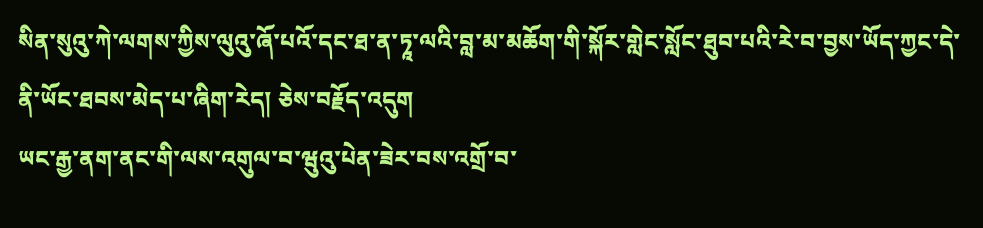སིན་སུའུ་ཀེ་ལགས་ཀྱིས་ལུའུ་ཞོ་པའོ་དང་ཐ་ན་ཏཱ་ལའི་བླ་མ་མཆོག་གི་སྐོར་གླེང་སློང་ཐུབ་པའི་རེ་བ་བྱས་ཡོད་ཀྱང་དེ་ནི་ཡོང་ཐབས་མེད་པ་ཞིག་རེད། ཅེས་བརྗོད་འདུག
ཡང་རྒྱ་ནག་ནང་གི་ལས་འགུལ་བ་ཝུའུ་པེན་ཟེར་བས་འགྲོ་བ་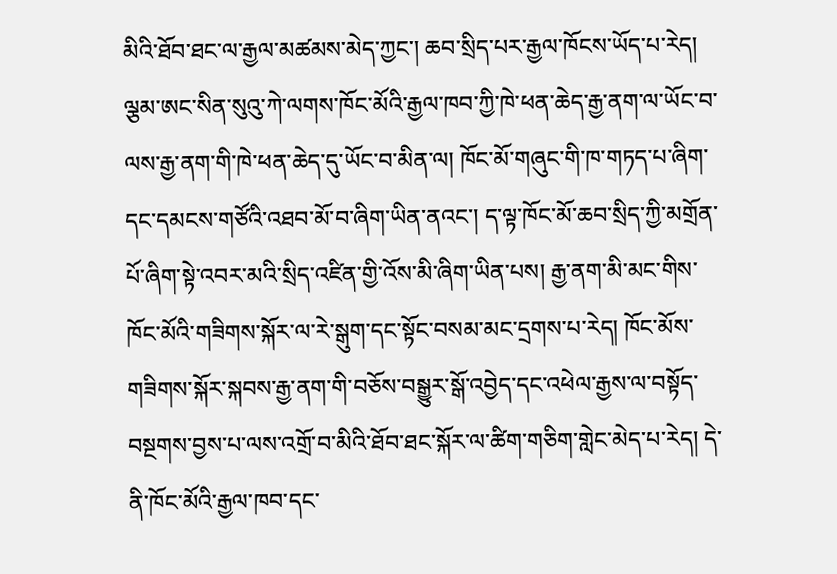མིའི་ཐོབ་ཐང་ལ་རྒྱལ་མཚམས་མེད་ཀྱང་། ཆབ་སྲིད་པར་རྒྱལ་ཁོངས་ཡོད་པ་རེད། ལྕམ་ཨང་སིན་སུའུ་ཀེ་ལགས་ཁོང་མོའི་རྒྱལ་ཁབ་ཀྱི་ཁེ་ཕན་ཆེད་རྒྱ་ནག་ལ་ཡོང་བ་ལས་རྒྱ་ནག་གི་ཁེ་ཕན་ཆེད་དུ་ཡོང་བ་མིན་ལ། ཁོང་མོ་གཞུང་གི་ཁ་གཏད་པ་ཞིག་དང་དམངས་གཙོའི་འཐབ་མོ་བ་ཞིག་ཡིན་ནའང་། ད་ལྟ་ཁོང་མོ་ཆབ་སྲིད་ཀྱི་མགྲོན་པོ་ཞིག་སྟེ་འབར་མའི་སྲིད་འཛིན་གྱི་འོས་མི་ཞིག་ཡིན་པས། རྒྱ་ནག་མི་མང་གིས་ཁོང་མོའི་གཟིགས་སྐོར་ལ་རེ་སྒུག་དང་སྟོང་བསམ་མང་དྲགས་པ་རེད། ཁོང་མོས་གཟིགས་སྐོར་སྐབས་རྒྱ་ནག་གི་བཅོས་བསྒྱུར་སྒོ་འབྱེད་དང་འཕེལ་རྒྱས་ལ་བསྟོད་བསྔགས་བྱས་པ་ལས་འགྲོ་བ་མིའི་ཐོབ་ཐང་སྐོར་ལ་ཚིག་གཅིག་གླེང་མེད་པ་རེད། དེ་ནི་ཁོང་མོའི་རྒྱལ་ཁབ་དང་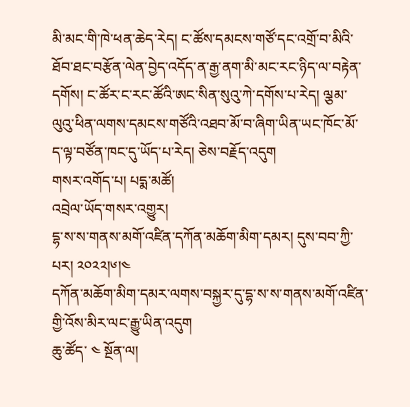མི་མང་གི་ཁེ་ཕན་ཆེད་རེད། ང་ཚོས་དམངས་གཙོ་དང་འགྲོ་བ་མིའི་ཐོབ་ཐང་བརྩོན་ལེན་བྱེད་འདོད་ན་རྒྱ་ནག་མི་མང་རང་ཉིད་ལ་བརྟེན་དགོས། ང་ཚོར་ང་རང་ཚོའི་ཨང་སིན་སུའུ་ཀེ་དགོས་པ་རེད། ལྕམ་ལུའུ་ཕིན་ལགས་དམངས་གཙོའི་འཐབ་མོ་བ་ཞིག་ཡིན་ཡང་ཁོང་མོ་ད་ལྟ་བཙོན་ཁང་དུ་ཡོད་པ་རེད། ཅེས་བརྗོད་འདུག
གསར་འགོད་པ། པདྨ་མཚོ།
འབྲེལ་ཡོད་གསར་འགྱུར།
དྷ་ས་ས་གནས་མགོ་འཛིན་དཀོན་མཆོག་མིག་དམར། དུས་བབ་ཀྱི་པར། ༢༠༢༢།༦།༤
དཀོན་མཆོག་མིག་དམར་ལགས་བསྐྱར་དུ་དྷ་ས་ས་གནས་མགོ་འཛིན་གྱི་འོས་མིར་ལང་རྒྱུ་ཡིན་འདུག
ཆུ་ཚོད་ ༤ སྔོན་ལ།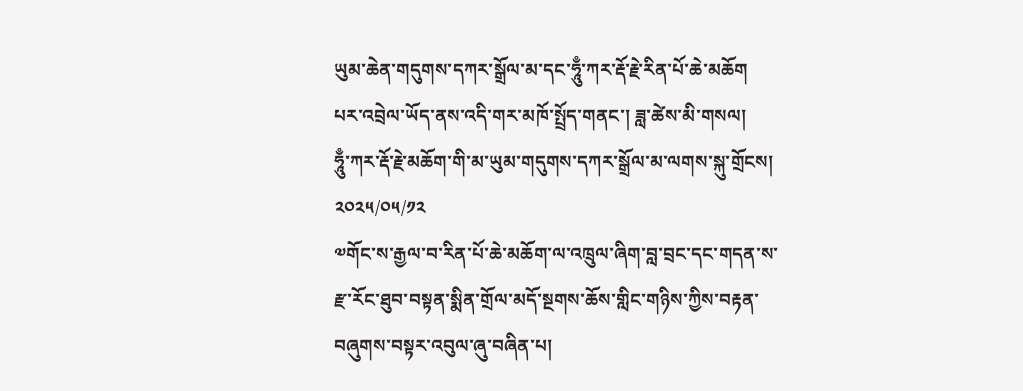ཡུམ་ཆེན་གདུགས་དཀར་སྒྲོལ་མ་དང་ཧཱུྃ་ཀར་རྡོ་རྗེ་རིན་པོ་ཆེ་མཆོག པར་འབྲེལ་ཡོད་ནས་འདི་གར་མཁོ་སྤྲོད་གནང་། ཟླ་ཚེས་མི་གསལ།
ཧཱུྃ་ཀར་རྡོ་རྗེ་མཆོག་གི་མ་ཡུམ་གདུགས་དཀར་སྒྲོལ་མ་ལགས་སྐུ་གྲོངས།
༢༠༢༥/༠༥/༡༢
༧གོང་ས་རྒྱལ་བ་རིན་པོ་ཆེ་མཆོག་ལ་འཁྲུལ་ཞིག་བླ་བྲང་དང་གདན་ས་རྫ་རོང་ཐུབ་བསྟན་སྨིན་གྲོལ་མདོ་སྔགས་ཆོས་གླིང་གཉིས་ཀྱིས་བརྟན་བཞུགས་བསྟར་འབུལ་ཞུ་བཞིན་པ།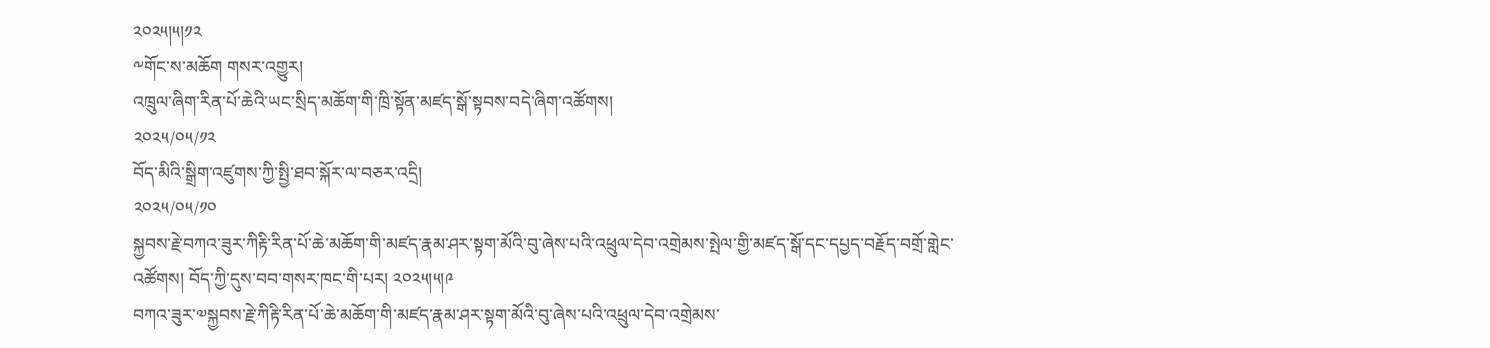༢༠༢༥།༥།༡༢
༸གོང་ས་མཆོག གསར་འགྱུར།
འཁྲུལ་ཞིག་རིན་པོ་ཆེའི་ཡང་སྲིད་མཆོག་གི་ཁྲི་སྟོན་མཛད་སྒོ་སྟབས་བདེ་ཞིག་འཚོགས།
༢༠༢༥/༠༥/༡༢
བོད་མིའི་སྒྲིག་འཛུགས་ཀྱི་སྤྱི་ཐབ་སྐོར་ལ་བཅར་འདྲི།
༢༠༢༥/༠༥/༡༠
སྐྱབས་རྗེ་བཀའ་ཟུར་ཀིརྟི་རིན་པོ་ཆེ་མཆོག་གི་མཛད་རྣམ་ཤར་སྟག་མོའི་བུ་ཞེས་པའི་འཕྲུལ་དེབ་འགྲེམས་སྤེལ་གྱི་མཛད་སྒོ་དང་དཔྱད་བརྗོད་བགྲོ་གླེང་འཚོགས། བོད་ཀྱི་དུས་བབ་གསར་ཁང་གི་པར། ༢༠༢༥།༥།༩
བཀའ་ཟུར་༧སྐྱབས་རྗེ་ཀིརྟི་རིན་པོ་ཆེ་མཆོག་གི་མཛད་རྣམ་ཤར་སྟག་མོའི་བུ་ཞེས་པའི་འཕྲུལ་དེབ་འགྲེམས་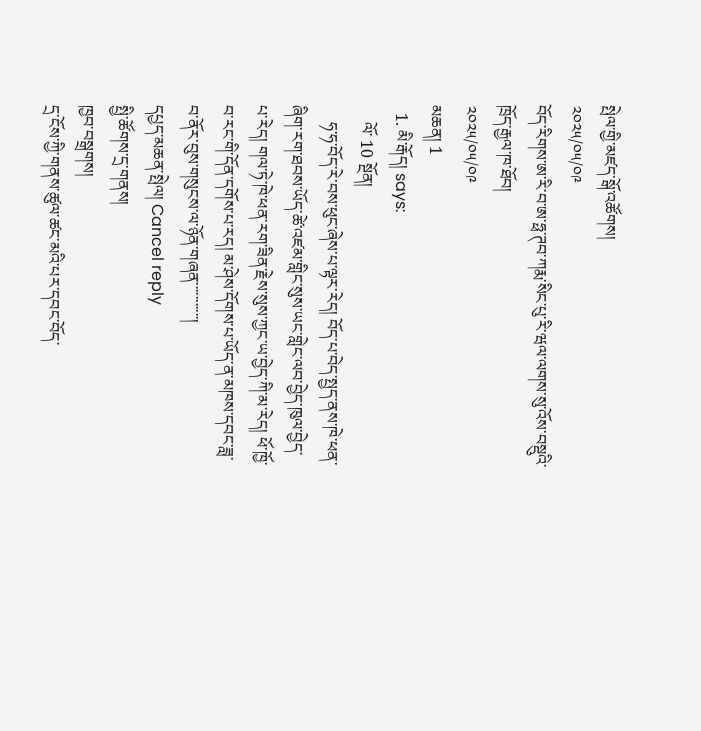སྤེལ་གྱི་མཛད་སྒོ་འཚོགས།
༢༠༢༥/༠༥/༠༩
བོད་རིགས་ཨ་རི་བ་ཨ་ཧྥ་ཊབ་ཀརྨ་སིང་པུ་རི་ཝལ་ལགས་སུ་འོས་བསྡུའི་ཁྲོད་རྒྱལ་ཁ་ཐོབ།
༢༠༢༥/༠༥/༠༩
མཆན། 1
  1. མི་རྒོད། says:
    ལོ་ 10 སྔོན།
    ཧ་ཧ་བོད་རེ་བས་ཕུང་ཞེས་པ་ལྟར་རེད། བོད་པ་བེད་སྤྱད་ནས་ཁེ་ཕན་ཞིག་རག་ཐབས་ཡོད་ཚེ་འཛམ་གླིང་སུས་ཡང་གླེང་ལབ་བྱེད་ཁུལ་བྱེད་པ་རེད། གལ་ཏེ་ཁེ་ཕན་རག་ཟིན་རྗེས་སུས་ཀྱང་ཡ་བྱེད་ཀི་མ་རེད། ཕོ་ཁྱོ་བ་རང་གི་དོན་དགོས་པ་རད། མ་ཤེས་དོགས་པ་ཡོད་ན་མཁས་དབང་ཟླ་བ་ནོར་བུས་གསུངས་ལ་ཉོན་གཞན་་་་་་་་་་་།
དཔྱད་མཆན་སྤེལ། Cancel reply
སྤྱི་ཚོགས་དྲ་གནས།
ཁྱབ་བསྒྲགས།
དྲ་ངོས་ཀྱི་གནས་ཚུལ་ཚང་མའི་པར་དབང་བོད་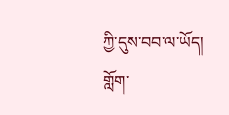ཀྱི་དུས་བབ་ལ་ཡོད།
གློག་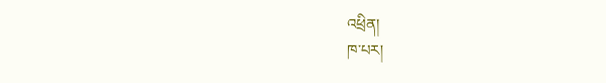འཕྲིན།
ཁ་པར།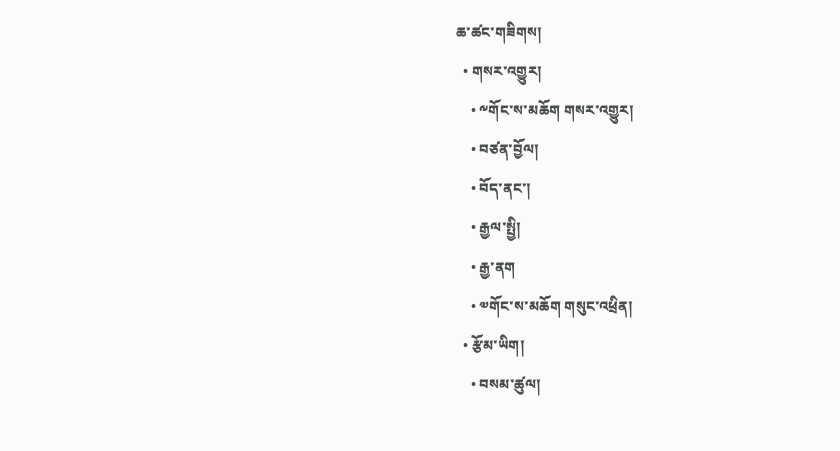ཆ་ཚང་གཟིགས།
  • གསར་འགྱུར།
    • ༸གོང་ས་མཆོག གསར་འགྱུར།
    • བཙན་བྱོལ།
    • བོད་ནང་།
    • རྒྱལ་སྤྱི།
    • རྒྱ་ནག
    • ༧གོང་ས་མཆོག གསུང་འཕྲིན།
  • རྩོམ་ཡིག།
    • བསམ་ཚུལ།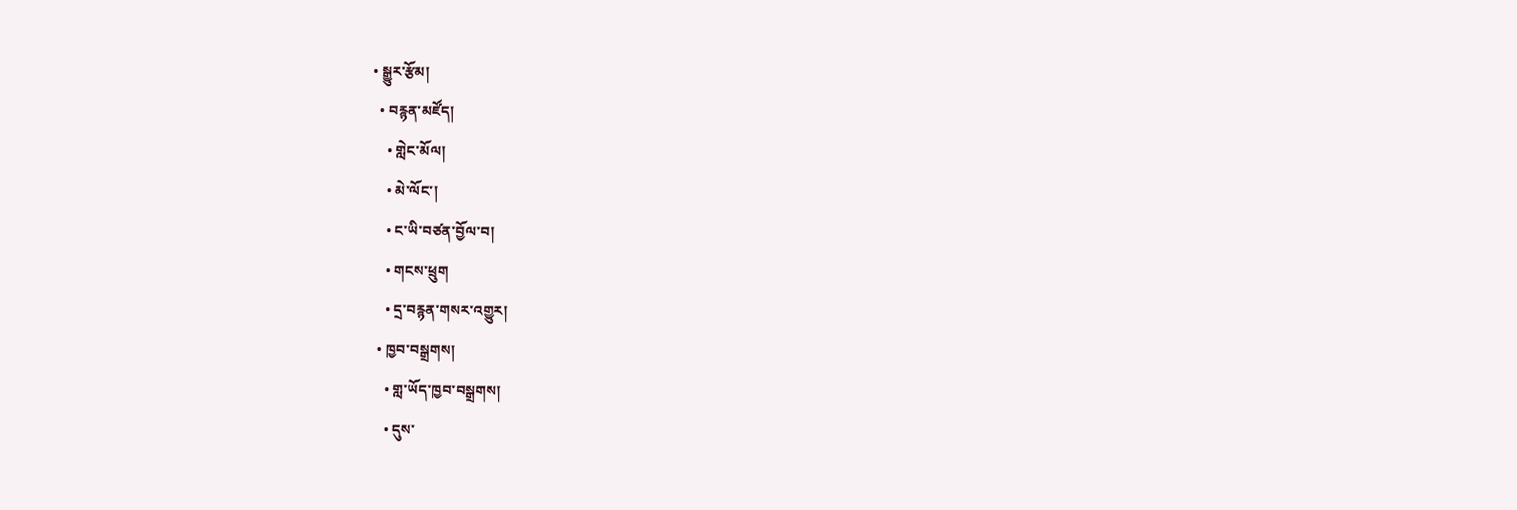• སྒྱུར་རྩོམ།
  • བརྙན་མཛོད།
    • གླེང་མོལ།
    • མེ་ལོང་།
    • ང་ཡི་བཙན་བྱོལ་བ།
    • གངས་ཕྲུག
    • དྲ་བརྙན་གསར་འགྱུར།
  • ཁྱབ་བསྒྲགས།
    • གླ་ཡོད་ཁྱབ་བསྒྲགས།
    • དུས་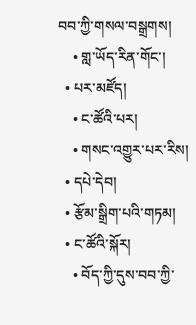བབ་ཀྱི་གསལ་བསྒྲགས།
    • གླ་ཡོད་རིན་གོང་།
  • པར་མཛོད།
    • ང་ཚོའི་པར།
    • གསང་འགྱུར་པར་རིས།
  • དཔེ་དེབ།
  • རྩོམ་སྒྲིག་པའི་གཏམ།
  • ང་ཚོའི་སྐོར།
    • བོད་ཀྱི་དུས་བབ་ཀྱི་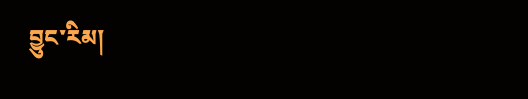བྱུང་རིམ།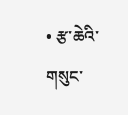• རྩ་ཆེའི་གསུང་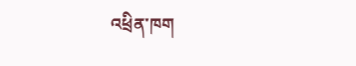འཕྲིན་ཁག